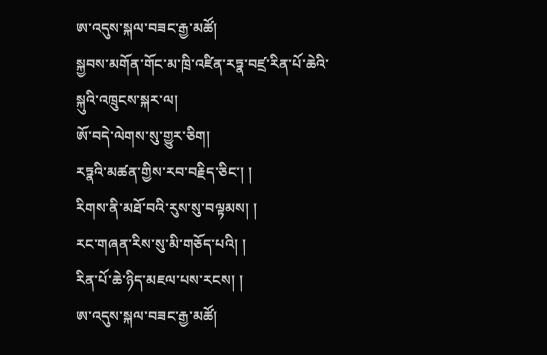ཨ་འདུས་སྐལ་བཟང་རྒྱ་མཚོ།
སྐྱབས་མགོན་གོང་མ་ཁྲི་འཛིན་རཏྣ་བཛྲ་རིན་པོ་ཆེའི་སྐུའི་འཁྲུངས་སྐར་ལ།
ཨོ་བདེ་ལེགས་སུ་གྱུར་ཅིག།
རཏྣའི་མཚན་གྱིས་རབ་བརྗིད་ཅིང་། །
རིགས་ནི་མཐོ་བའི་རུས་སུ་བལྟམས། །
རང་གཞན་རིས་སུ་མི་གཅོད་པའི། །
རིན་པོ་ཆེ་ཉིད་མཇལ་པས་རངས། །
ཨ་འདུས་སྐལ་བཟང་རྒྱ་མཚོ།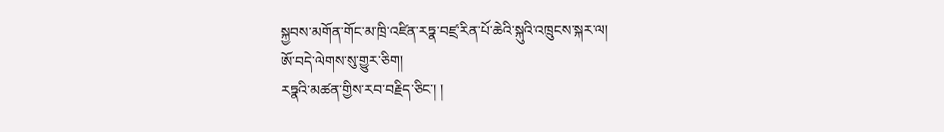སྐྱབས་མགོན་གོང་མ་ཁྲི་འཛིན་རཏྣ་བཛྲ་རིན་པོ་ཆེའི་སྐུའི་འཁྲུངས་སྐར་ལ།
ཨོ་བདེ་ལེགས་སུ་གྱུར་ཅིག།
རཏྣའི་མཚན་གྱིས་རབ་བརྗིད་ཅིང་། །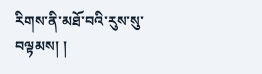རིགས་ནི་མཐོ་བའི་རུས་སུ་བལྟམས། །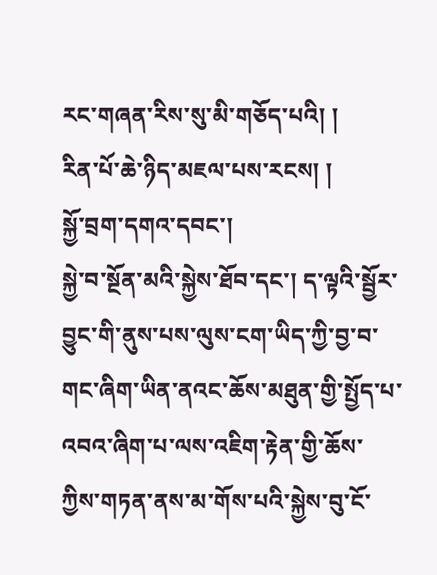རང་གཞན་རིས་སུ་མི་གཅོད་པའི། །
རིན་པོ་ཆེ་ཉིད་མཇལ་པས་རངས། །
སྐྱོ་བྲག་དགའ་དབང་།
སྐྱེ་བ་སྔོན་མའི་སྐྱེས་ཐོབ་དང་། ད་ལྟའི་སྦྱོར་བྱུང་གི་ནུས་པས་ལུས་ངག་ཡིད་ཀྱི་བྱ་བ་གང་ཞིག་ཡིན་ནའང་ཆོས་མཐུན་གྱི་སྤྱོད་པ་འབའ་ཞིག་པ་ལས་འཇིག་རྟེན་གྱི་ཆོས་ཀྱིས་གཏན་ནས་མ་གོས་པའི་སྐྱེས་བུ་ངོ་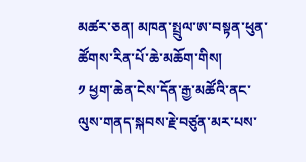མཚར་ཅན། མཁན་སྤྲུལ་ཨ་བསྟན་ཕུན་ཚོགས་རིན་པོ་ཆེ་མཆོག་གིས།
༡ ཕྱག་ཆེན་ངེས་དོན་རྒྱ་མཚོའི་ནང་ལུས་གནད་སྐབས་རྗེ་བཙུན་མར་པས་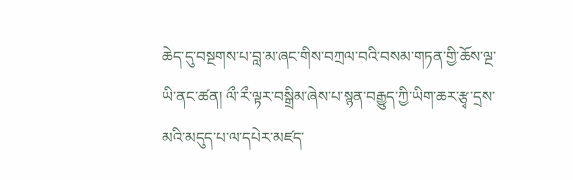ཆེད་དུ་བསྔགས་པ་བླ་མ་ཞང་གིས་བཀྲལ་བའི་བསམ་གཏན་གྱི་ཆོས་ལྔ་ཡི་ནང་ཚན། ལྀ་རྀ་ལྟར་བསྒྲིམ་ཞེས་པ་སྙན་བརྒྱུད་ཀྱི་ཡིག་ཆར་རྩྭ་དྲས་མའི་མདུད་པ་ལ་དཔེར་མཛད་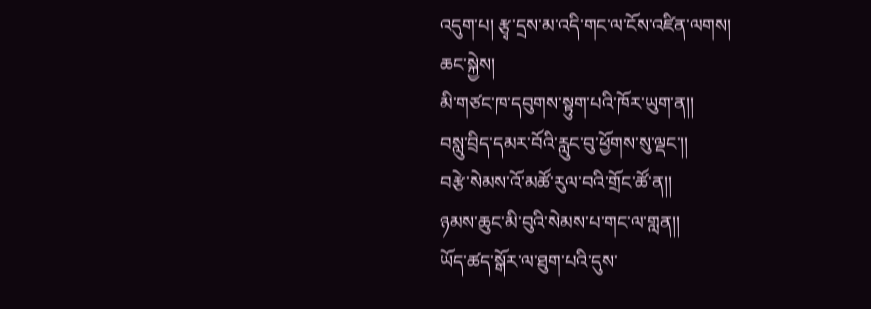འདུག་པ། རྩྭ་དྲས་མ་འདི་གང་ལ་ངོས་འཛིན་ལགས།
ཆང་སྐྱེས།
མི་གཙང་ཁ་དབུགས་སྟུག་པའི་ཁོར་ཡུག་ན།།
བསླུ་བྲིད་དམར་བོའི་རླུང་བུ་ཕྱོགས་སུ་ལྡང་།།
བརྩེ་སེམས་འོ་མཚོ་རུལ་བའི་གྲོང་ཚོ་ན།།
ཉམས་ཆུང་མི་བུའི་སེམས་པ་གང་ལ་གླན།།
ཡོད་ཚད་སྒོར་ལ་ཐུག་པའི་དུས་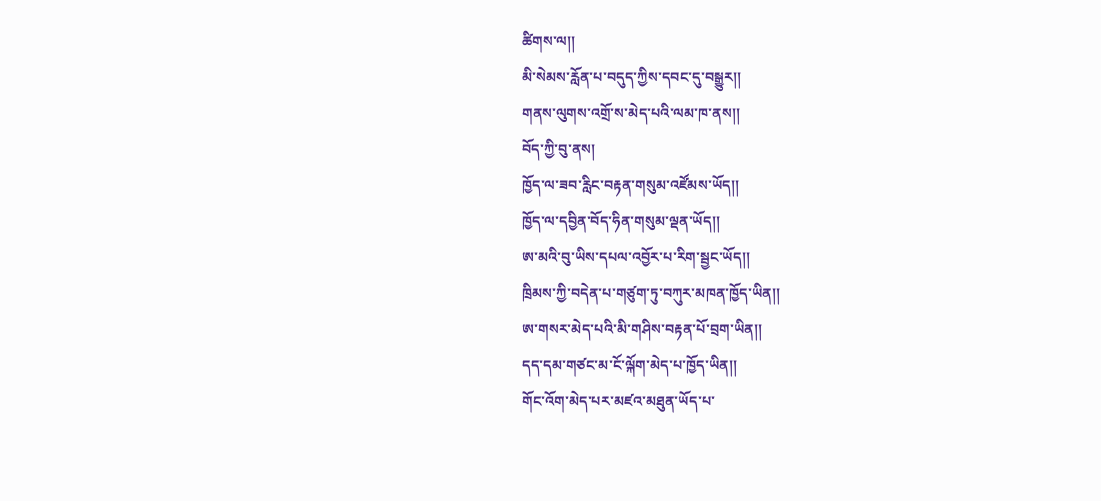ཚིགས་ལ།།
མི་སེམས་རློན་པ་བདུད་ཀྱིས་དབང་དུ་བསྒྱུར།།
གནས་ལུགས་འགྲོ་ས་མེད་པའི་ལམ་ཁ་ནས།།
བོད་ཀྱི་བུ་ནས།
ཁྱོད་ལ་ཟབ་རླིང་བརྟན་གསུམ་འཛོམས་ཡོད།།
ཁྱོད་ལ་དབྱིན་བོད་ཧིན་གསུམ་ལྡན་ཡོད།།
ཨ་མའི་བུ་ཡིས་དཔལ་འབྱོར་པ་རིག་སྦྱང་ཡོད།།
ཁྲིམས་ཀྱི་བདེན་པ་གཙུག་ཏུ་བཀུར་མཁན་ཁྱོད་ཡིན།།
ཨ་གསར་མེད་པའི་མི་གཤིས་བརྟན་པོ་བྲག་ཡིན།།
དད་དམ་གཙང་མ་ངོ་ལྐོག་མེད་པ་ཁྱོད་ཡིན།།
གོང་འོག་མེད་པར་མཛའ་མཐུན་ཡོད་པ་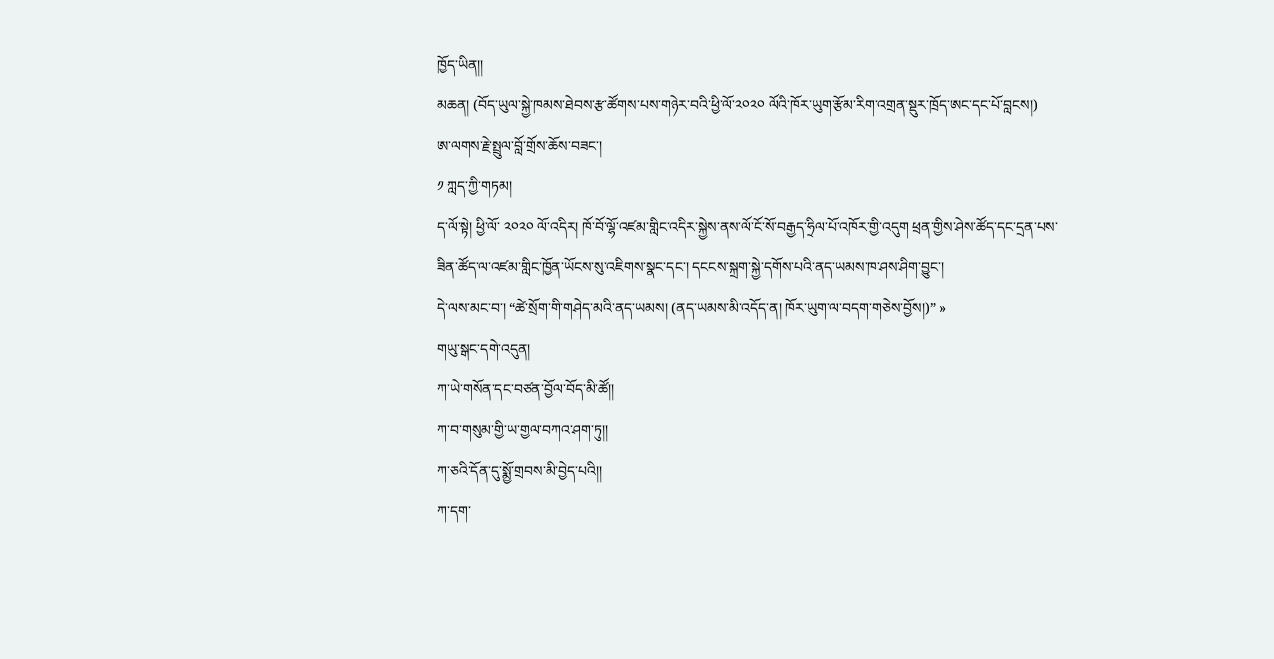ཁྱོད་ཡིན།།
མཆན། (བོད་ཡུལ་སྐྱེ་ཁམས་ཐེབས་རྩ་ཚོགས་པས་གཉེར་བའི་ཕྱི་ལོ་༢༠༢༠ ལོའི་ཁོར་ཡུག་རྩོམ་རིག་འགྲན་སྡུར་ཁྲོད་ཨང་དང་པོ་བླངས།)
ཨ་ལགས་རྗེ་སྤྲུལ་བློ་གྲོས་ཆོས་བཟང་།
༡ ཀླད་ཀྱི་གཏམ།
ད་ལོ་སྟེ། ཕྱི་ལོ་ ༢༠༢༠ ལོ་འདིར། ཁོ་བོ་ལྷོ་འཛམ་གླིང་འདིར་སྐྱེས་ནས་ལོ་ངོ་སོ་བརྒྱད་ཧྲིལ་པོ་འཁོར་གྱི་འདུག ཕྲན་གྱིས་ཤེས་ཚོད་དང་དྲན་པས་ཟིན་ཚོད་ལ་འཛམ་གླིང་ཁྱོན་ཡོངས་སུ་འཇིགས་སྣང་དང་། དངངས་སྐྲག་སྐྱེ་དགོས་པའི་ནད་ཡམས་ཁ་ཤས་ཤིག་བྱུང་།
དེ་ལས་མང་བ་། “ཚེ་སྲོག་གི་གཤེད་མའི་ནད་ཡམས། (ནད་ཡམས་མི་འདོད་ན། ཁོར་ཡུག་ལ་བདག་གཅེས་བྱོས།)” »
གཡུ་སྒང་དགེ་འདུན།
ཀ་ཡེ་གསོན་དང་བཙན་བྱོལ་བོད་མི་ཚོ།།
ཀ་བ་གསུམ་གྱི་ཡ་གྱལ་བཀའ་ཤག་ཏུ།།
ཀ་ཅའི་དོན་དུ་སྨྱོ་གྲབས་མི་བྱེད་པའི།།
ཀ་དག་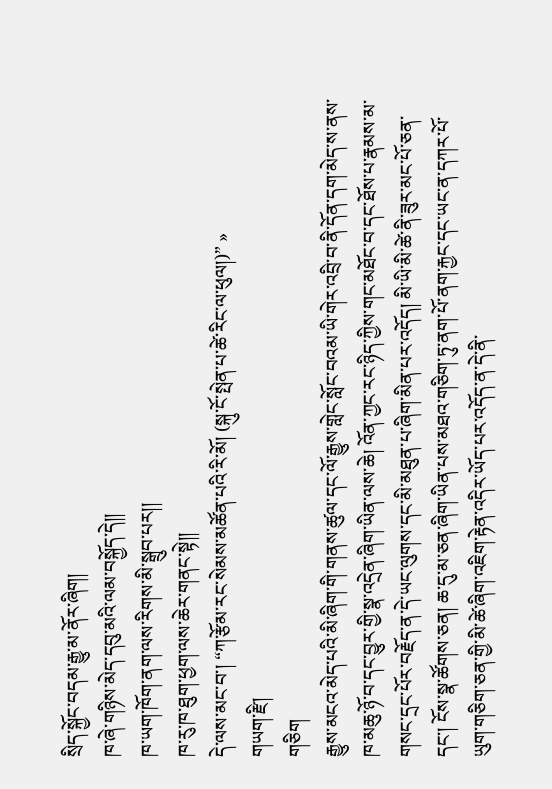སྲིད་སྐྱོང་བདམ་རྒྱུ་མ་ནོར་ཞིག།
ཁ་ཞེ་གཉིས་མེད་དབུ་མའི་ལམ་བསྐྱོད་དེ།།
ཁ་ཡག་ཁོག་ནག་ལས་རིགས་མི་སྒྲུབ་པར།།
ཁ་རུ་ཁ་ཐུག་ཕྱག་ལས་ཆེར་གནང་སྟེ།།
དེ་ལས་མང་བ་། “ཀ་རྩོམ་རང་སེམས་མཚོན་པའི་རི་མོ། (སྐུ་ངོ་སྤེན་པ་ཚེ་རིང་ལ་ཕུལ།)” »
གཡག་རྫི།
གཅིག
རྒྱུས་མངའ་མེད་པའི་མི་ཞིག་གི་གནས་ཚུལ་དང་ལོ་རྒྱུས་གླེང་སློང་བའམ་ཡི་གེར་འབྲི་བ་ནི་དོན་དག་མེད་ས་ནས་ཁ་མཆུ་ཉོ་བ་དང་བྱུར་གྱི་སྣ་འདྲེན་ཞིག་ཡིན་ལས་ཆེ། འོན་ཀྱང་རང་ཉིད་ཀྱིས་གང་མཐོང་བ་དང་ཐོས་པ་རྣམས་མ་གསང་དྲང་པོར་བརྗོད་ན་དེ་ཡང་ལུགས་དང་མི་མཐུན་པ་ཞིག་མིན་པར་འདོད། མི་ཡི་མི་ཚེ་ནི་ཟུར་མང་པོ་ཅན་དང་། ངོས་སྣ་ཚོགས་ཅན། ཆ་དུ་མ་ཅན་ཞིག་ཡིན་པས་མཐའ་གཅིག་ཏུ་ནག་པོ་ནག་རྐྱང་དང་ཡང་ན་དཀར་པོ་ཡུག་གཅིག་ཅན་གྱི་མི་ཚེ་ཞིག་འཇིག་རྟེན་འདིར་ཡོད་པར་འདོད་ན་དེ་ནི་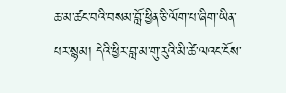ཆ་མ་ཚང་བའི་བསམ་བློ་ཕྱིན་ཅི་ལོག་པ་ཞིག་ཡིན་པར་སྙམ། དེའི་ཕྱིར་བླ་མ་གུ་རུའི་མི་ཚེ་ལའང་ངོས་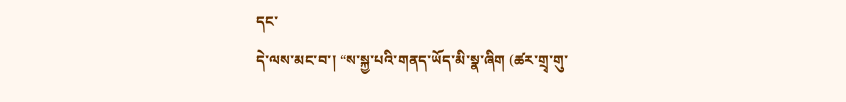དང་
དེ་ལས་མང་བ་། “ས་སྐྱ་པའི་གནད་ཡོད་མི་སྣ་ཞིག (ཚར་གྲྭ་གུ་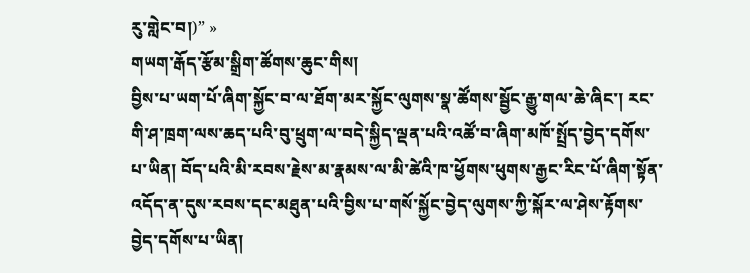རུ་གླེང་བ།)” »
གཡག་རྒོད་རྩོམ་སྒྲིག་ཚོགས་ཆུང་གིས།
བྱིས་པ་ཡག་པོ་ཞིག་སྐྱོང་བ་ལ་ཐོག་མར་སྐྱོང་ལུགས་སྣ་ཚོགས་སྦྱོང་རྒྱུ་གལ་ཆེ་ཞིང་། རང་གི་ཤ་ཁྲག་ལས་ཆད་པའི་བུ་ཕྲུག་ལ་བདེ་སྐྱིད་ལྡན་པའི་འཚོ་བ་ཞིག་མཁོ་སྤྲོད་བྱེད་དགོས་པ་ཡིན། བོད་པའི་མི་རབས་རྗེས་མ་རྣམས་ལ་མི་ཚེའི་ཁ་ཕྱོགས་ཕུགས་རྒྱང་རིང་པོ་ཞིག་སྟོན་འདོད་ན་དུས་རབས་དང་མཐུན་པའི་བྱིས་པ་གསོ་སྐྱོང་བྱེད་ལུགས་ཀྱི་སྐོར་ལ་ཤེས་རྟོགས་བྱེད་དགོས་པ་ཡིན།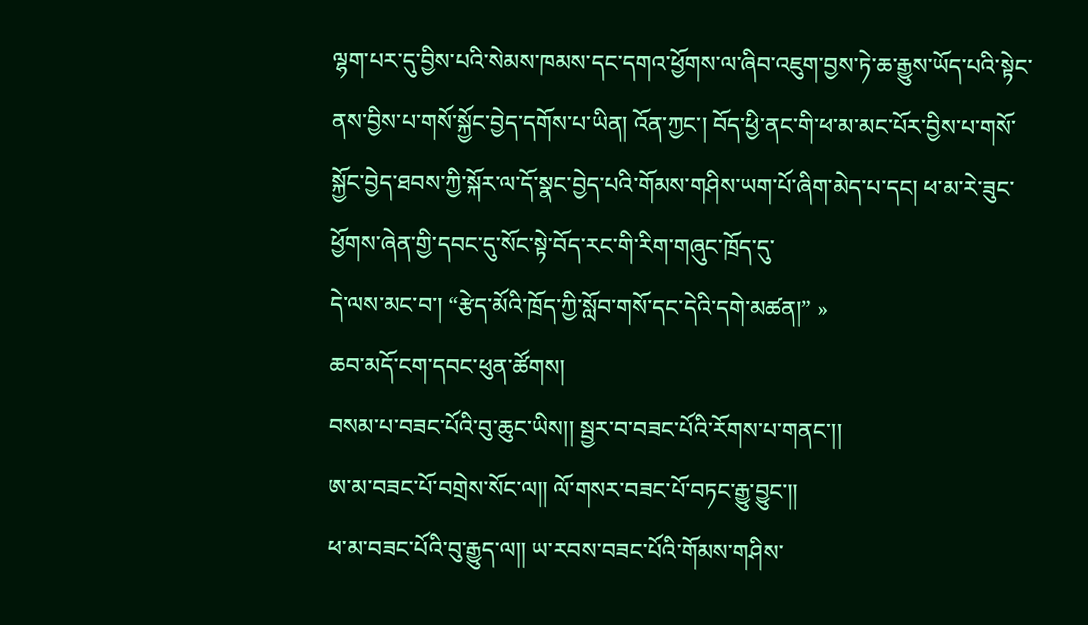ལྷག་པར་དུ་བྱིས་པའི་སེམས་ཁམས་དང་དགའ་ཕྱོགས་ལ་ཞིབ་འཇུག་བྱས་ཏེ་ཆ་རྒྱུས་ཡོད་པའི་སྟེང་ནས་བྱིས་པ་གསོ་སྐྱོང་བྱེད་དགོས་པ་ཡིན། འོན་ཀྱང་། བོད་ཕྱི་ནང་གི་ཕ་མ་མང་པོར་བྱིས་པ་གསོ་སྐྱོང་བྱེད་ཐབས་ཀྱི་སྐོར་ལ་དོ་སྣང་བྱེད་པའི་གོམས་གཤིས་ཡག་པོ་ཞིག་མེད་པ་དང། ཕ་མ་རེ་ཟུང་ཕྱོགས་ཞེན་གྱི་དབང་དུ་སོང་སྟེ་བོད་རང་གི་རིག་གཞུང་ཁྲོད་དུ་
དེ་ལས་མང་བ་། “རྩེད་མོའི་ཁྲོད་ཀྱི་སློབ་གསོ་དང་དེའི་དགེ་མཚན།” »
ཆབ་མདོ་ངག་དབང་ཕུན་ཚོགས།
བསམ་པ་བཟང་པོའི་བུ་ཆུང་ཡིས།། སྦྱར་བ་བཟང་པོའི་རོགས་པ་གནང་།།
ཨ་མ་བཟང་པོ་བགྲེས་སོང་ལ།། ལོ་གསར་བཟང་པོ་བཏང་རྒྱུ་བྱུང་།།
ཕ་མ་བཟང་པོའི་བུ་རྒྱུད་ལ།། ཡ་རབས་བཟང་པོའི་གོམས་གཤིས་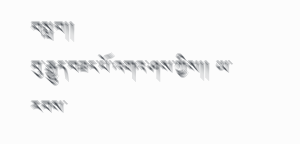བསླབ།།
བུ་རྒྱུད་བཟང་པོ་འགའ་ཤས་ཀྱིས།། ཡ་རབས་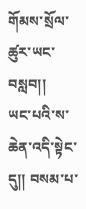གོམས་སྲོལ་ཚུར་ཡང་བསླབ།།
ཡང་པའི་ས་ཆེན་འདི་སྟེང་དུ།། བསམ་པ་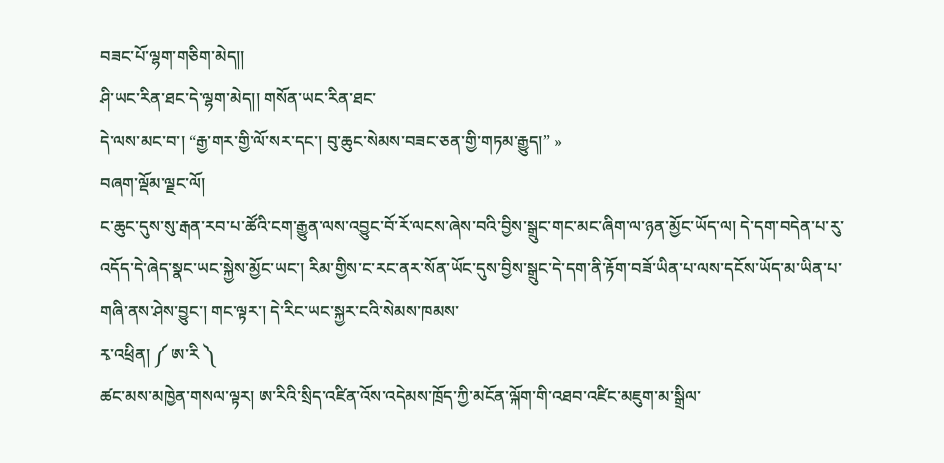བཟང་པོ་ལྷག་གཅིག་མེད།།
ཤི་ཡང་རིན་ཐང་དེ་ལྷག་མེད།། གསོན་ཡང་རིན་ཐང་
དེ་ལས་མང་བ་། “རྒྱ་གར་གྱི་ལོ་སར་དང་། བུ་ཆུང་སེམས་བཟང་ཅན་གྱི་གཏམ་རྒྱུད།” »
བཞག་ལྡོམ་ལྗང་ལོ།
ང་ཆུང་དུས་སུ་རྒན་རབ་པ་ཚོའི་ངག་རྒྱུན་ལས་འབྱུང་བོ་རོ་ལངས་ཞེས་བའི་བྱིས་སྒྲུང་གང་མང་ཞིག་ལ་ཉན་མྱོང་ཡོད་ལ། དེ་དག་བདེན་པ་རུ་འདོད་དེ་ཞེད་སྣང་ཡང་སྐྱེས་མྱོང་ཡང་། རིམ་གྱིས་ང་རང་ནར་སོན་ཡོང་དུས་བྱིས་སྒྲུང་དེ་དག་ནི་རྟོག་བཟོ་ཡིན་པ་ལས་དངོས་ཡོད་མ་ཡིན་པ་གཞི་ནས་ཤེས་བྱུང་། གང་ལྟར་། དེ་རིང་ཡང་སྐྱར་ངའི་སེམས་ཁམས་
རྭ་འཕྲིན། ༼ ཨ་རི ༽
ཚང་མས་མཁྱེན་གསལ་ལྟར། ཨ་རིའི་སྲིད་འཛིན་འོས་འདེམས་ཁྲོད་ཀྱི་མངོན་ལྐོག་གི་འཐབ་འཛིང་མཇུག་མ་སྒྲིལ་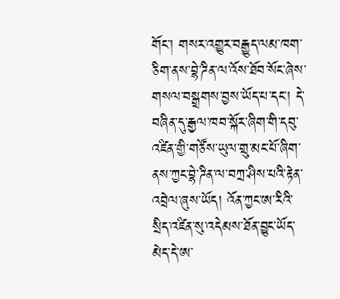གོང་། གསར་འགྱུར་བརྒྱུད་ལམ་ཁག་ཅིག་ནས་བྷེ་ཌིན་ལ་འོས་ཐོབ་སོང་ཞེས་གསལ་བསྒྲགས་བྱས་ཡོད་པ་དང་། དེ་བཞིན་དུ་རྒྱལ་ཁབ་སྐོར་ཞིག་གི་དབུ་འཛིན་གྱི་གཙོས་ཡུལ་གྲུ་མང་པོ་ཞིག་ནས་ཀྱང་བྷེ་ཌིན་ལ་བཀྲ་ཤིས་པའི་རྟེན་འབྲེལ་ཞུས་ཡོད། འོན་ཀྱང་ཨ་རིའི་སྲིད་འཛིན་སུ་འདེམས་ཐོན་བྱུང་ཡོད་མེད་དེ་ཨ་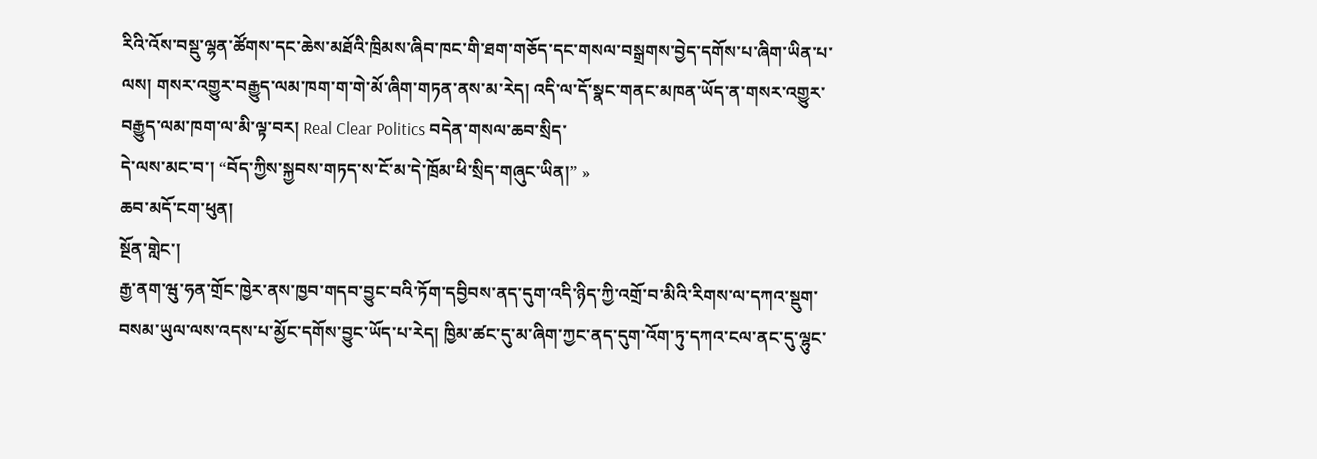རིའི་འོས་བསྡུ་ལྷན་ཚོགས་དང་ཆེས་མཐོའི་ཁྲིམས་ཞིབ་ཁང་གི་ཐག་གཅོད་དང་གསལ་བསྒྲགས་བྱེད་དགོས་པ་ཞིག་ཡིན་པ་ལས། གསར་འགྱུར་བརྒྱུད་ལམ་ཁག་ག་གེ་མོ་ཞིག་གཏན་ནས་མ་རེད། འདི་ལ་དོ་སྣང་གནང་མཁན་ཡོད་ན་གསར་འགྱུར་བརྒྱུད་ལམ་ཁག་ལ་མི་ལྟ་བར། Real Clear Politics བདེན་གསལ་ཆབ་སྲིད་
དེ་ལས་མང་བ་། “བོད་ཀྱིས་སྐྱབས་གཏད་ས་ངོ་མ་དེ་ཁྲོམ་ཕི་སྲིད་གཞུང་ཡིན།” »
ཆབ་མདོ་ངག་ཕུན།
སྔོན་གླེང་།
རྒྱ་ནག་ཝུ་ཧན་གྲོང་ཁྱེར་ནས་ཁྱབ་གདབ་བྱུང་བའི་ཏོག་དབྱིབས་ནད་དུག་འདི་ཉིད་ཀྱི་འགྲོ་བ་མིའི་རིགས་ལ་དཀའ་སྡུག་བསམ་ཡུལ་ལས་འདས་པ་མྱོང་དགོས་བྱུང་ཡོད་པ་རེད། ཁྱིམ་ཚང་དུ་མ་ཞིག་ཀྱང་ནད་དུག་འོག་ཏུ་དཀའ་ངལ་ནང་དུ་ལྷུང་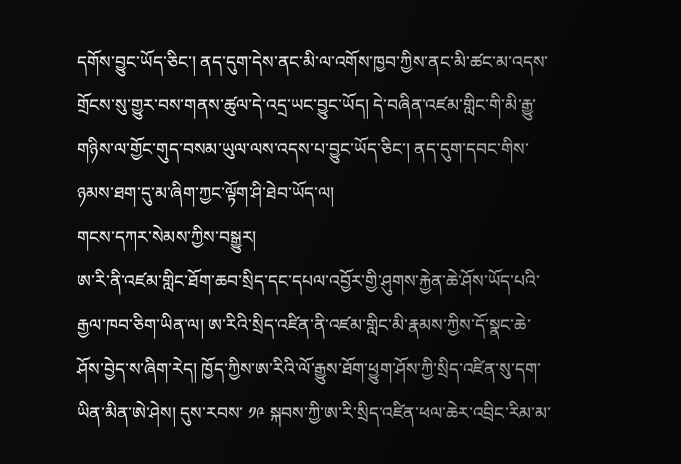དགོས་བྱུང་ཡོད་ཅིང་། ནད་དུག་དེས་ནང་མི་ལ་འགོས་ཁྱབ་ཀྱིས་ནང་མི་ཚང་མ་འདས་གྲོངས་སུ་གྱུར་བས་གནས་ཚུལ་དེ་འདྲ་ཡང་བྱུང་ཡོད། དེ་བཞིན་འཛམ་གླིང་གི་མི་རྒྱུ་གཉིས་ལ་གྱོང་གུད་བསམ་ཡུལ་ལས་འདས་པ་བྱུང་ཡོད་ཅིང་། ནད་དུག་དབང་གིས་ཉམས་ཐག་དུ་མ་ཞིག་ཀྱང་ལྟོག་ཤི་ཐེབ་ཡོད་ལ།
གངས་དཀར་སེམས་ཀྱིས་བསྒྱུར།
ཨ་རི་ནི་འཛམ་གླིང་ཐོག་ཆབ་སྲིད་དང་དཔལ་འབྱོར་གྱི་ཤུགས་རྐྱེན་ཆེ་ཤོས་ཡོད་པའི་རྒྱལ་ཁབ་ཅིག་ཡིན་ལ། ཨ་རིའི་སྲིད་འཛིན་ནི་འཛམ་གླིང་མི་རྣམས་ཀྱིས་དོ་སྣང་ཆེ་ཤོས་བྱེད་ས་ཞིག་རེད། ཁྱོད་ཀྱིས་ཨ་རིའི་ལོ་རྒྱུས་ཐོག་ཕྱུག་ཤོས་ཀྱི་སྲིད་འཛིན་སུ་དག་ཡིན་མིན་ཨེ་ཤེས། དུས་རབས་ ༡༩ སྐབས་ཀྱི་ཨ་རི་སྲིད་འཛིན་ཕལ་ཆེར་འབྲིང་རིམ་མ་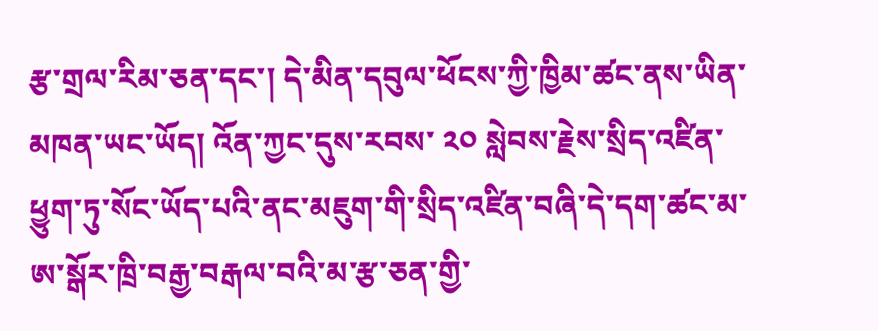རྩ་གྲལ་རིམ་ཅན་དང་། དེ་མིན་དབུལ་ཕོངས་ཀྱི་ཁྱིམ་ཚང་ནས་ཡིན་མཁན་ཡང་ཡོད། འོན་ཀྱང་དུས་རབས་ ༢༠ སླེབས་རྗེས་སྲིད་འཛིན་ཕྱུག་ཏུ་སོང་ཡོད་པའི་ནང་མཇུག་གི་སྲིད་འཛིན་བཞི་དེ་དག་ཚང་མ་ཨ་སྒོར་ཁྲི་བརྒྱ་བརྒལ་བའི་མ་རྩ་ཅན་གྱི་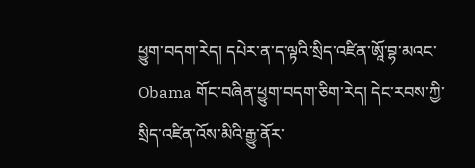ཕྱུག་བདག་རེད། དཔེར་ན་ད་ལྟའི་སྲིད་འཛིན་ཨཱོ་བྷ་མའང་ Obama གོང་བཞིན་ཕྱུག་བདག་ཅིག་རེད། དེང་རབས་ཀྱི་སྲིད་འཛིན་འོས་མིའི་རྒྱུ་ནོར་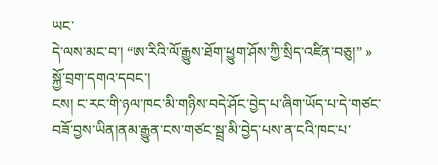ཡང་
དེ་ལས་མང་བ་། “ཨ་རིའི་ལོ་རྒྱུས་ཐོག་ཕྱུག་ཤོས་ཀྱི་སྲིད་འཛིན་བཅུ།” »
སྐྱོ་བྲག་དགའ་དབང་།
ངས། ང་རང་གི་ཉལ་ཁང་མི་གཉིས་བདེ་ཤོང་བྱེད་པ་ཞིག་ཡོད་པ་དེ་གཙང་བཟོ་བྱས་ཡིན།ནམ་རྒྱུན་ངས་གཙང་སྦྲ་མི་བྱེད་པས་ན་ངའི་ཁང་པ་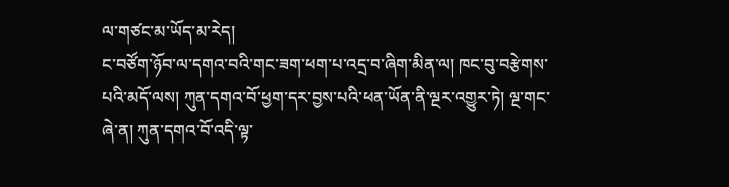ལ་གཙང་མ་ཡོད་མ་རེད།
ང་བཙོག་ཉོབ་ལ་དགའ་བའི་གང་ཟག་ཕག་པ་འདྲ་བ་ཞིག་མིན་ལ། ཁང་བུ་བརྩེགས་པའི་མདོ་ལས། ཀུན་དགའ་བོ་ཕྱག་དར་བྱས་པའི་ཕན་ཡོན་ནི་ལྔར་འགྱུར་ཏེ། ལྔ་གང་ཞེ་ན། ཀུན་དགའ་བོ་འདི་ལྟ་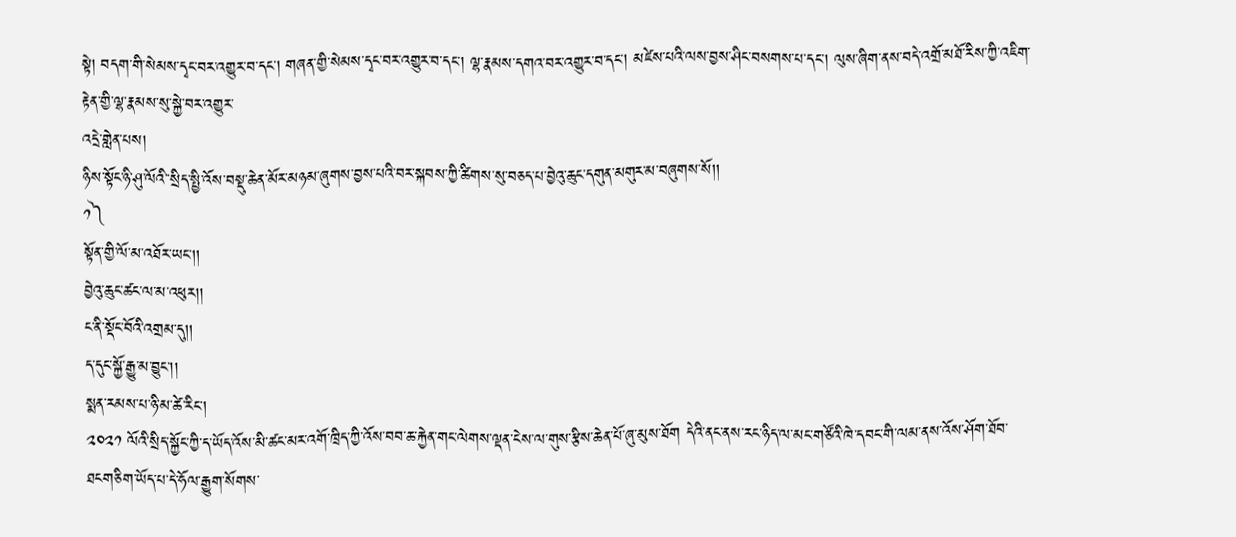སྟེ། བདག་གི་སེམས་དྭང་བར་འགྱུར་བ་དང་། གཞན་གྱི་སེམས་དྭང་བར་འགྱུར་བ་དང་། ལྷ་རྣམས་དགའ་བར་འགྱུར་བ་དང་། མཛེས་པའི་ལས་བྱས་ཤིང་བསགས་པ་དང་། ལུས་ཞིག་ནས་བདེ་འགྲོ་མཐོ་རིས་ཀྱི་འཇིག་རྟེན་གྱི་ལྷ་རྣམས་སུ་སྐྱེ་བར་འགྱུར་
འདྲེ་གླེན་པས།
ཉིས་སྟོང་ཉི་ཤུ་ལོའི་་སྲིད་སྤྱི་འོས་བསྡུ་ཆེན་མོར་མཉམ་ཞུགས་བྱས་པའི་བར་སྐབས་ཀྱི་ཚིགས་སུ་བཅད་པ་བྱེའུ་ཆུང་དགུན་མགུར་མ་བཞུགས་སོ།།
༡༽
སྟོན་གྱི་ལོ་མ་འཐོར་ཡང་།།
བྱེའུ་ཆུང་ཚང་ལ་མ་འཕུར།།
ང་ནི་སྡོང་བོའི་འགྲམ་དུ།།
ད་དུང་སྐྱོ་རྒྱུ་མ་བྱུང་།།
སྨན་རམས་པ་ཉི་མ་ཚེ་རིང་།
༢༠༢༡ ལོའི་སྲིད་སྐྱོང་ཀྱི་ད་ཡོད་འོས་མི་ཚང་མར་འགོ་ཁྲིད་ཀྱི་འོས་བབ་ཆ་རྐྱེན་གང་ལེགས་ལྡན་ངེས་ལ་གུས་རྩིས་ཆེན་པོ་ཞུ་མུས་ཐོག དེའི་ནང་ནས་རང་ཉིད་ལ་མང་གཙོའི་ཁེ་དབང་གི་ལམ་ནས་འོས་ཤོག་ཐོབ་ཐངགཅིག་ཡོད་པ་དེ་ཧོལ་རྒྱུག་སོགས་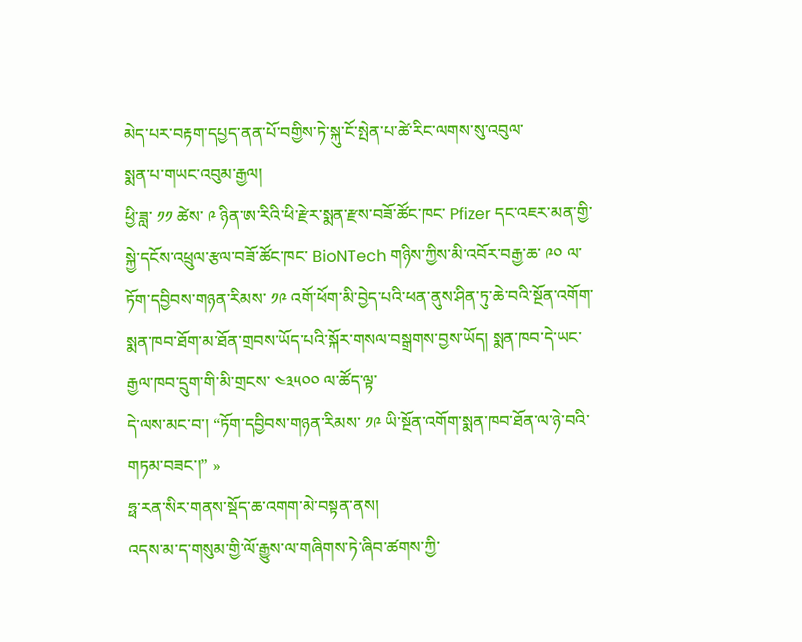མེད་པར་བརྟག་དཔྱད་ནན་པོ་བགྱིས་ཏེ་སྐུ་ངོ་སྤེན་པ་ཚེ་རིང་ལགས་སུ་འབུལ་
སྨན་པ་གཡང་འབུམ་རྒྱལ།
ཕྱི་ཟླ་ ༡༡ ཚེས་ ༩ ཉིན་ཨ་རིའི་ཕི་རྫེར་སྨན་རྫས་བཟོ་ཚོང་ཁང་ Pfizer དང་འཇར་མན་གྱི་སྐྱེ་དངོས་འཕྲུལ་རྩལ་བཟོ་ཚོང་ཁང་ BioNTech གཉིས་ཀྱིས་མི་འབོར་བརྒྱ་ཆ་ ༩༠ ལ་ཏོག་དབྱིབས་གཉན་རིམས་ ༡༩ འགོ་ཕོག་མི་བྱེད་པའི་ཕན་ནུས་ཤིན་ཏུ་ཆེ་བའི་སྔོན་འགོག་སྨན་ཁབ་ཐོག་མ་ཐོན་གྲབས་ཡོད་པའི་སྐོར་གསལ་བསྒྲགས་བྱས་ཡོད། སྨན་ཁབ་དེ་ཡང་རྒྱལ་ཁབ་དྲུག་གི་མི་གྲངས་ ༤༣༥༠༠ ལ་ཚོད་ལྟ་
དེ་ལས་མང་བ་། “ཏོག་དབྱིབས་གཉན་རིམས་ ༡༩ ཡི་སྔོན་འགོག་སྨན་ཁབ་ཐོན་ལ་ཉེ་བའི་གཏམ་བཟང་།” »
ཧྥ་རན་སིར་གནས་སྡོད་ཆ་འགག་མེ་བསྟན་ནས།
འདས་མ་ད་གསུམ་གྱི་ལོ་རྒྱུས་ལ་གཞིགས་ཏེ་ཞིབ་ཚགས་ཀྱི་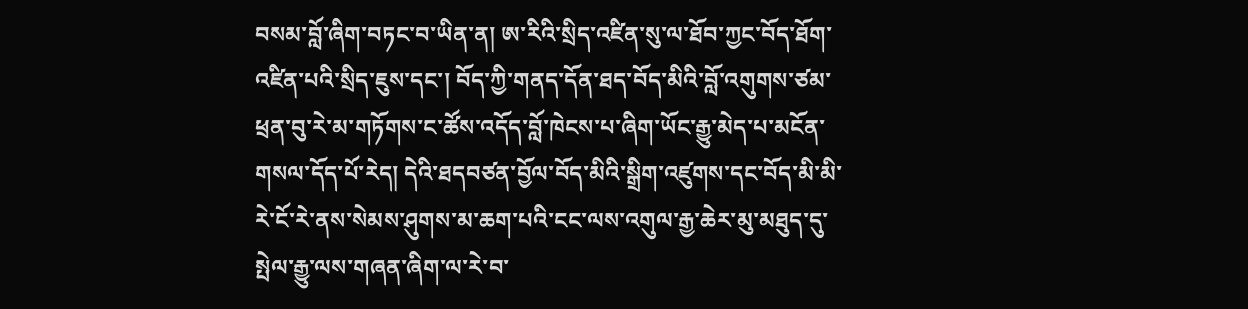བསམ་བློ་ཞིག་བཏང་བ་ཡིན་ན། ཨ་རིའི་སྲིད་འཛིན་སུ་ལ་ཐོབ་ཀྱང་བོད་ཐོག་འཛིན་པའི་སྲིད་ཇུས་དང་། བོད་ཀྱི་གནད་དོན་ཐད་བོད་མིའི་བློ་འགུགས་ཙམ་ཕྲན་བུ་རེ་མ་གཏོགས་ང་ཚོས་འདོད་བློ་ཁེངས་པ་ཞིག་ཡོང་རྒྱུ་མེད་པ་མངོན་གསལ་དོད་པོ་རེད། དེའི་ཐདབཙན་བྱོལ་བོད་མིའི་སྒྲིག་འཛུགས་དང་བོད་མི་མི་རེ་ངོ་རེ་ནས་སེམས་ཤུགས་མ་ཆག་པའི་ངང་ལས་འགུལ་རྒྱ་ཆེར་མུ་མཐུད་དུ་སྤེལ་རྒྱུ་ལས་གཞན་ཞིག་ལ་རེ་བ་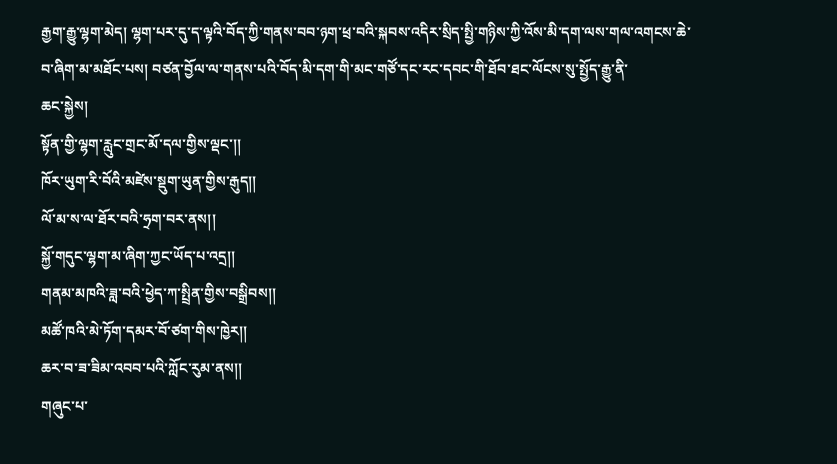རྒྱག་རྒྱུ་ལྷག་མེད། ལྷག་པར་དུ་ད་ལྟའི་བོད་ཀྱི་གནས་བབ་ཉག་ཕྲ་བའི་སྐབས་འདིར་སྲིད་སྤྱི་གཉིས་ཀྱི་འོས་མི་དག་ལས་གལ་འགངས་ཆེ་བ་ཞིག་མ་མཐོང་པས། བཙན་བྱོལ་ལ་གནས་པའི་བོད་མི་དག་གི་མང་གཙོ་དང་རང་དབང་གི་ཐོབ་ཐང་ལོངས་སུ་སྤྱོད་རྒྱུ་ནི་
ཆང་སྐྱེས།
སྟོན་གྱི་ལྷག་རླུང་གྲང་མོ་དལ་གྱིས་ལྡང་།།
ཁོར་ཡུག་རི་བོའི་མཛེས་སྡུག་ཡུན་གྱིས་རྒུད།།
ལོ་མ་ས་ལ་ཐོར་བའི་ཧྲག་བར་ནས།།
སྐྱོ་གདུང་ལྷག་མ་ཞིག་ཀྱང་ཡོད་པ་འདྲ།།
གནམ་མཁའི་ཟླ་བའི་ཕྱེད་ཀ་སྤྲིན་གྱིས་བསྒྲིབས།།
མཚོ་ཁའི་མེ་ཏོག་དམར་བོ་ཙག་གིས་ཁྱེར།།
ཆར་བ་ཟ་ཟིམ་འབབ་པའི་ཀློང་རུམ་ནས།།
གཞུང་པ་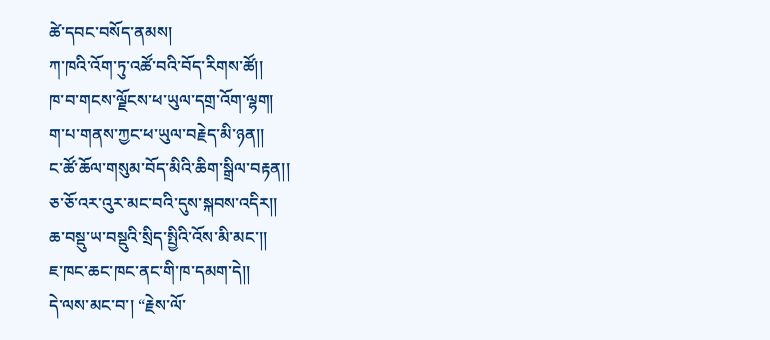ཚེ་དབང་བསོད་ནམས།
ཀ་ཁའི་འོག་ཏུ་འཚོ་བའི་བོད་རིགས་ཚོ།།
ཁ་བ་གངས་ལྗོངས་ཕ་ཡུལ་དགྲ་འོག་ལྷག།
ག་པ་གནས་ཀྱང་ཕ་ཡུལ་བརྗེད་མི་ཉན།།
ང་ཚོ་ཆོལ་གསུམ་བོད་མིའི་ཆིག་སྒྲིལ་བརྟན།།
ཅ་ཅོ་འར་འུར་མང་བའི་དུས་སྐབས་འདིར།།
ཆ་བསྡུ་ཡ་བསྡུའི་སྲིད་སྤྱིའི་འོས་མི་མང་།།
ཇ་ཁང་ཆང་ཁང་ནང་གི་ཁ་དམག་དེ།།
དེ་ལས་མང་བ་། “རྗེས་ལོ་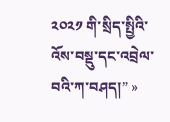༢༠༢༡ གི་སྲིད་སྤྱིའི་འོས་བསྡུ་དང་འབྲེལ་བའི་ཀ་བཤད།” »